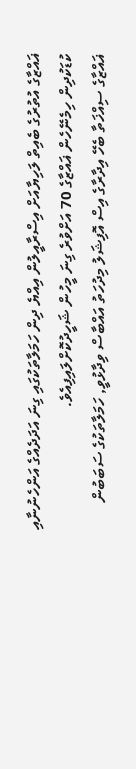ޣައްޒާގެ އުތުރުގެ ބެއިތް ލަހިޔާއަށް އިސްރާއީލުން އިއްޔެ ދިން ހަމަލާތަކުގައި ގިނަ އަދަދެއްގެ އަންހެނުނާއި ކުޑަކުދިން ހިމެނޭހެން ޣައްޒާގެ 70 އަށްވުރެ ގިނަ މީހުން ޝަހީދުކޮށްލައިފިއެވެ.
ޣައްޒާގެ ސިއްޚަތާ ބެހޭ އިދާރާގެ އިސް އޮފިޝަލު މިދުހަތު އައްބާސް ވިދާޅުވީ, ހަމަލާތަކުގެ ސަބަބުން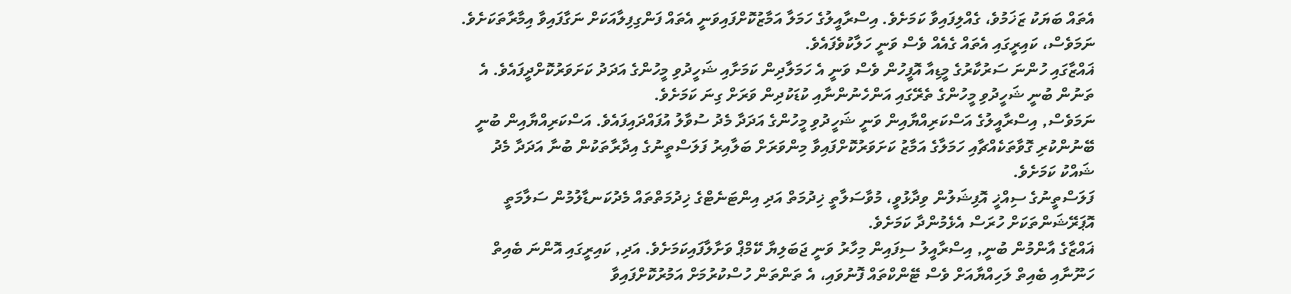އެތައް ބަޔަކު ޒަޚަމުވެ، ގެއްލިފައިވާ ކަމަށެވެ. އިސްރާއީލުގެ ހަމަލާ އަމާޒުކޮށްފައިވަނީ އެތައް ފަންގިފިލާއަކަށް ނަގާފައިވާ އިމާރާތަކަށެވެ. ނަމަވެސް، ކައިރީގައި އެތައް ގެއެއް ވެސް ވަނީ ހަލާކުވެފައެވެ.
ޣައްޒާގައި ހުންނަ ސަރުކާރުގެ މީޑިއާ އޮފީހުން ވެސް ވަނީ އެ ހަމަލާދިން ކަމަށާއި ޝަހީދުވި މީހުންގެ އަދަދު ކަށަވަރުކޮށްދީފައެވެ. އެ ތަނުން ބުނީ ޝަހީދުވި މީހުންގެ ތެރޭގައި އަންހެނުންނާއި ކުޑަކުދިން ވަރަށް ގިނަ ކަމަށެވެ.
ނަމަވެސް, އިސްރާއީލުގެ އަސްކަރިއްޔާއިން ވަނީ ޝަހީދުވި މީހުންގެ އަދަދާ މެދު ސުވާލު އުފައްދައިފައެވެ. އަސްކަރިއްޔާއިން ބުނީ ބޭނުންކުރި ގޮވާތަކެއްޗާއި ހަމަލާގެ އަމާޒު ކަށަވަރުކޮށްފައިވާ މިންވަރަށް ބަލާއިރު ފަލަސްތީނުގެ އިދާރާތަކުން ބުނާ އަދަދާ މެދު ޝައްކު ކަމަށެވެ.
ފަލަސްތީނުގެ ސިއްޚީ އޮފިޝަލުން ވިދާޅުވީ، މުވާސަލާތީ ޚިދުމަތް އަދި އިންޓަނެޓްގެ ޚިދުމަތްތައް މެދުކަނޑާލުމުން ސަލާމަތީ އޮޕަރޭޝަންތަކަށް ހުރަސް އެޅެމުންދާ ކަމަށެވެ.
ޣައްޒާގެ އާންމުން ބުނީ, އިސްރާއީލު ސިފައިން މިހާރު ވަނީ ޖަބަލިޔާ ކޭމްޕް ވަށާލާފައިކަމަށެވެ. އަދި, ކައިރީގައި އޮންނަ ބެއިތް ހަނޫނާއި ބެއިތް ލަހިއްޔާއަށް ވެސް ޓޭންކްތައް ފޮނުވައި، އެ ތަންތަން ހުސްކުރުމަށް އަމުރުކޮށްފައިވާ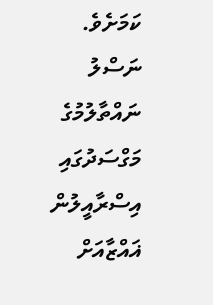ކަމަށެވެ.
ނަސްލު ނައްތާލުމުގެ މަގްސަދުގައި އިސްރާއީލުން ޣައްޒާއަށް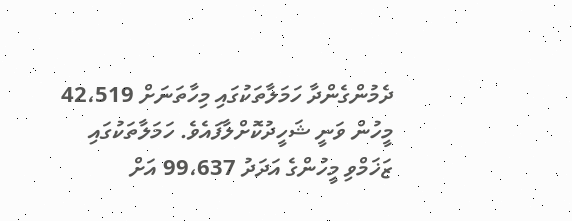ދެމުންގެންދާ ހަމަލާތަކުގައި މިހާތަނަށް 42،519 މީހުން ވަނީ ޝަހީދުކޮށްލާފައެވެ. ހަމަލާތަކުގައި ޒަޚަމްވި މީހުންގެ އަދަދު 99،637 އަށް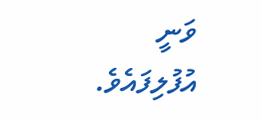ވަނީ އުފުލިފައެވެ.